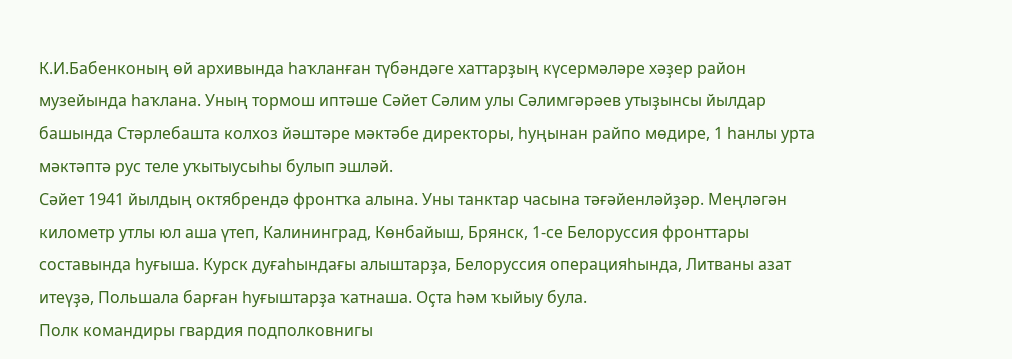К.И.Бабенконың өй архивында һаҡланған түбәндәге хаттарҙың күсермәләре хәҙер район музейында һаҡлана. Уның тормош иптәше Сәйет Сәлим улы Сәлимгәрәев утыҙынсы йылдар башында Стәрлебашта колхоз йәштәре мәктәбе директоры, һуңынан райпо мөдире, 1 һанлы урта мәктәптә рус теле уҡытыусыһы булып эшләй.
Сәйет 1941 йылдың октябрендә фронтҡа алына. Уны танктар часына тәғәйенләйҙәр. Меңләгән километр утлы юл аша үтеп, Калининград, Көнбайыш, Брянск, 1-се Белоруссия фронттары составында һуғыша. Курск дуғаһындағы алыштарҙа, Белоруссия операцияһында, Литваны азат итеүҙә, Польшала барған һуғыштарҙа ҡатнаша. Оҫта һәм ҡыйыу була.
Полк командиры гвардия подполковнигы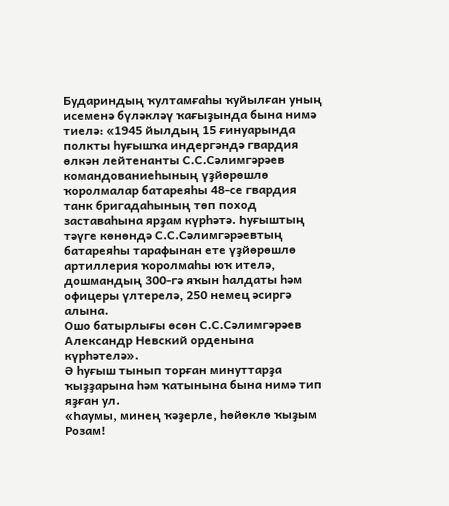Будариндың ҡултамғаһы ҡуйылған уның исеменә бүләкләү ҡағыҙында бына нимә тиелә: «1945 йылдың 15 ғинуарында полкты һуғышҡа индергәндә гвардия өлкән лейтенанты С.С.Сәлимгәрәев командованиеһының үҙйөрөшлө ҡоролмалар батареяһы 48-се гвардия танк бригадаһының төп поход заставаһына ярҙам күрһәтә. Һуғыштың тәүге көнөндә С.С.Сәлимгәрәевтың батареяһы тарафынан ете үҙйөрөшлө артиллерия ҡоролмаһы юҡ ителә, дошмандың 300-гә яҡын һалдаты һәм офицеры үлтерелә, 250 немец әсиргә алына.
Ошо батырлығы өсөн С.С.Сәлимгәрәев Александр Невский орденына күрһәтелә».
Ә һуғыш тынып торған минуттарҙа ҡыҙҙарына һәм ҡатынына бына нимә тип яҙған ул.
«Һаумы, минең ҡәҙерле, һөйөклө ҡыҙым Розам!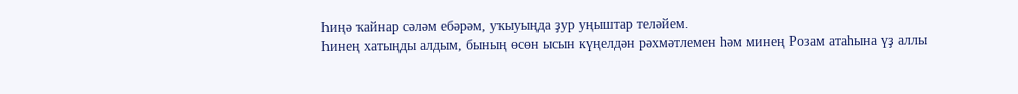Һиңә ҡайнар сәләм ебәрәм, уҡыуыңда ҙур уңыштар теләйем.
Һинең хатыңды алдым, бының өсөн ысын күңелдән рәхмәтлемен һәм минең Розам атаһына үҙ аллы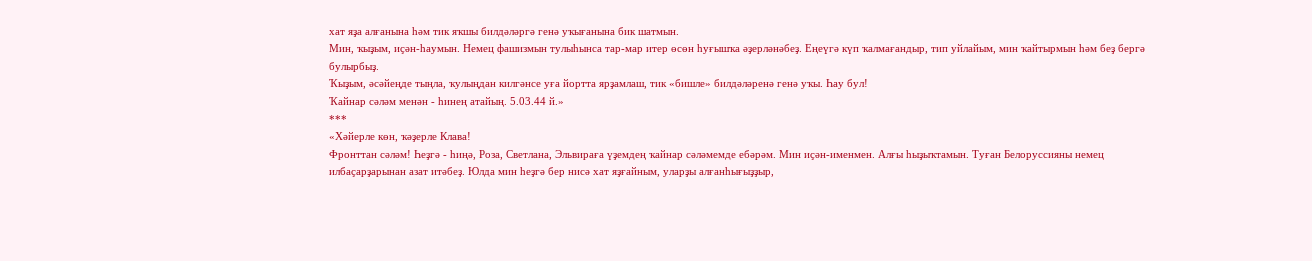хат яҙа алғанына һәм тик яҡшы билдәләргә генә уҡығанына бик шатмын.
Мин, ҡыҙым, иҫән-һаумын. Немец фашизмын тулыһынса тар-мар итер өсөн һуғышҡа әҙерләнәбеҙ. Еңеүгә күп ҡалмағандыр, тип уйлайым, мин ҡайтырмын һәм беҙ бергә булырбыҙ.
Ҡыҙым, әсәйеңде тыңла, ҡулыңдан килгәнсе уға йортта ярҙамлаш, тик «бишле» билдәләренә генә уҡы. Һау бул!
Ҡайнар сәләм менән - һинең атайың. 5.03.44 й.»
***
«Хәйерле көн, ҡәҙерле Клава!
Фронттан сәләм! Һеҙгә - һиңә, Роза, Светлана, Эльвираға үҙемдең ҡайнар сәләмемде ебәрәм. Мин иҫән-именмен. Алғы һыҙыҡтамын. Туған Белоруссияны немец илбаҫарҙарынан азат итәбеҙ. Юлда мин һеҙгә бер нисә хат яҙғайным, уларҙы алғанһығыҙҙыр,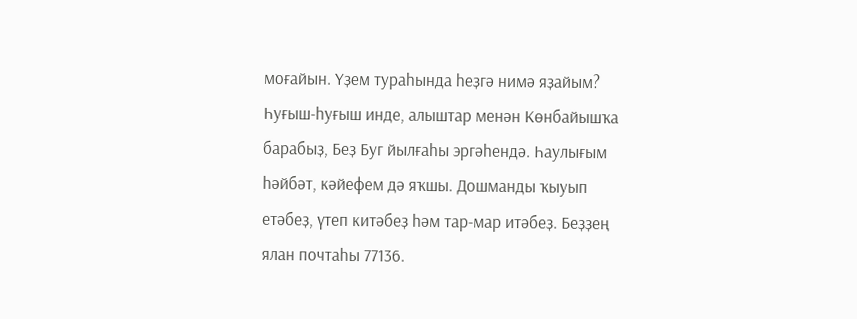моғайын. Үҙем тураһында һеҙгә нимә яҙайым? Һуғыш-һуғыш инде, алыштар менән Көнбайышҡа барабыҙ, Беҙ Буг йылғаһы эргәһендә. Һаулығым һәйбәт, кәйефем дә яҡшы. Дошманды ҡыуып етәбеҙ, үтеп китәбеҙ һәм тар-мар итәбеҙ. Беҙҙең ялан почтаһы 77136.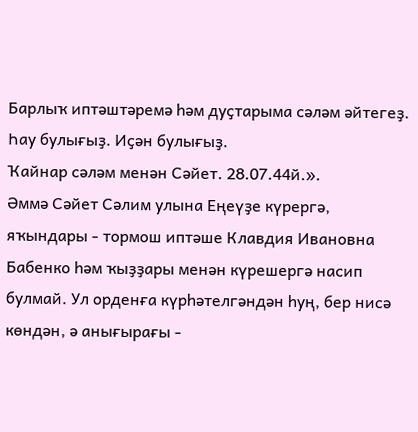Барлыҡ иптәштәремә һәм дуҫтарыма сәләм әйтегеҙ. Һау булығыҙ. Иҫән булығыҙ.
Ҡайнар сәләм менән Сәйет. 28.07.44й.».
Әммә Сәйет Сәлим улына Еңеүҙе күрергә, яҡындары - тормош иптәше Клавдия Ивановна Бабенко һәм ҡыҙҙары менән күрешергә насип булмай. Ул орденға күрһәтелгәндән һуң, бер нисә көндән, ә анығырағы -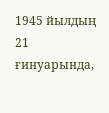1945 йылдың 21 ғинуарында,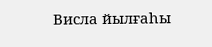Висла йылғаһы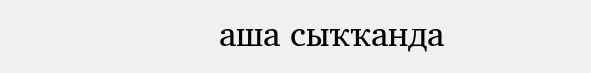аша сыҡҡанда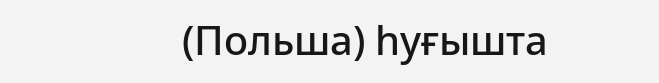(Польша) һуғышта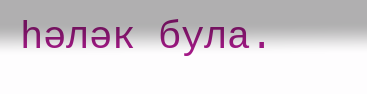һәләк була.